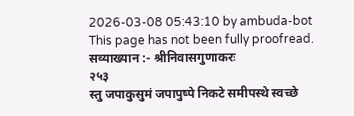2026-03-08 05:43:10 by ambuda-bot
This page has not been fully proofread.
सव्याख्यान :- श्रीनिवासगुणाकरः
२५३
स्तु जपाकुसुमं जपापुष्पे निकटे समीपस्थे स्वच्छे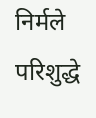निर्मले परिशुद्धे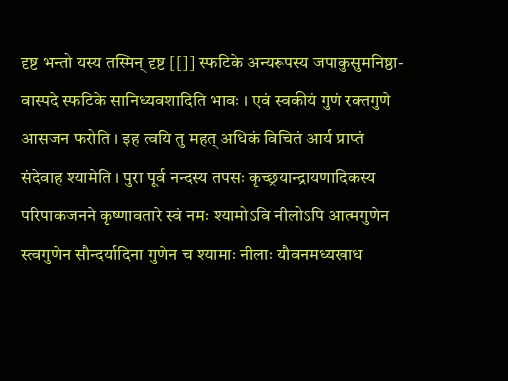दृष्ट भन्तो यस्य तस्मिन् दृष्ट [[]] स्फटिके अन्यरूपस्य जपाकुसुमनिष्ठा-
वास्पदे स्फटिके सानिध्यवशादिति भावः । एवं स्वकीयं गुणं रक्तगुणे
आसजन फरोति । इह त्वयि तु महत् अधिकं विचितं आर्य प्राप्तं
संदेवाह श्यामेति । पुरा पूर्व नन्दस्य तपसः कृच्छ्रयान्द्रायणादिकस्य
परिपाकजनने कृष्णावतारे स्वं नमः श्यामोऽवि नीलोऽपि आत्मगुणेन
स्त्वगुणेन सौन्दर्यादिना गुणेन च श्यामाः नीलाः यौवनमध्यखाध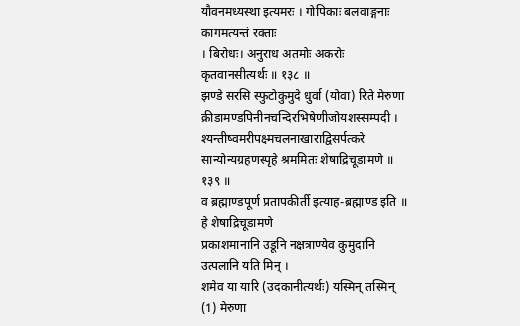यौवनमध्यस्था इत्यमरः । गोपिकाः बलवाङ्गनाः कागमत्यन्तं रक्ताः
। बिरोधः। अनुराध अतमोः अकरोः कृतवानसीत्यर्थः ॥ १३८ ॥
झण्डे सरसि स्फुटोकुमुदे धुर्वा (योवा) रिते मेरुणा
क्रीडामण्डपिनीनचन्दिरभिषेणीजोयशस्सम्पदी ।
श्यन्तीष्वमरीपक्ष्मचलनाखाराद्विसर्पत्करे
सान्योन्यग्रहणस्पृहे श्रममितः शेषाद्रिचूडामणे ॥ १३९ ॥
व ब्रह्माण्डपूर्ण प्रतापकीर्ती इत्याह-ब्रह्माण्ड इति ॥ हे शेषाद्रिचूडामणे
प्रकाशमानानि उडूनि नक्षत्राण्येव कुमुदानि उत्पलानि यति मिन् ।
शमेव या यारि (उदकानीत्यर्थः) यस्मिन् तस्मिन् (1) मेरुणा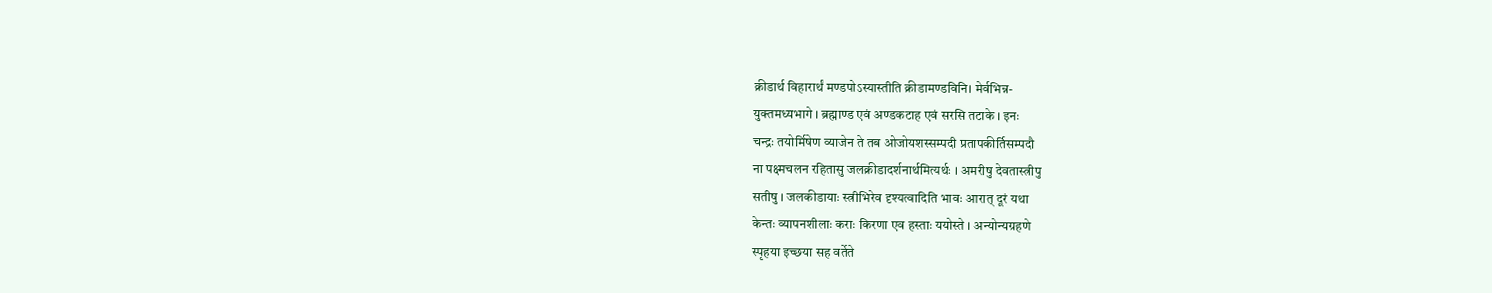क्रीडार्थ विहारार्थं मण्डपोऽस्यास्तीति क्रीडामण्डविनि। मेर्वभिन्न-
युक्तमध्यभागे । ब्रह्माण्ड एवं अण्डकटाह एवं सरसि तटाके । इनः
चन्द्रः तयोर्मिषेण व्याजेन ते तब ओजोयशस्सम्पदी प्रतापकीर्तिसम्पदौ
ना पक्ष्मचलन रहितासु जलक्रीडादर्शनार्थमित्यर्थः । अमरीषु देवतास्त्रीपु
सतीषु । जलकीडायाः स्त्रीभिरेव दृश्यत्वादिति भावः आरात् दूरं यथा
केन्तः व्यापनशीलाः कराः किरणा एव हस्ताः ययोस्ते । अन्योन्यग्रहणे
स्पृहया इच्छया सह वर्तेते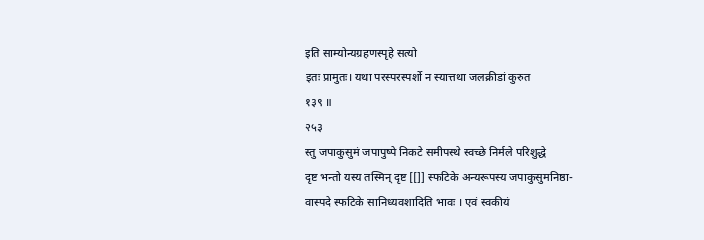इति साम्योन्यग्रहणस्पृहे सत्यो
इतः प्रामुतः। यथा परस्परस्पर्शो न स्यात्तथा जलक्रीडां कुरुत
१३९ ॥
२५३
स्तु जपाकुसुमं जपापुष्पे निकटे समीपस्थे स्वच्छे निर्मले परिशुद्धे
दृष्ट भन्तो यस्य तस्मिन् दृष्ट [[]] स्फटिके अन्यरूपस्य जपाकुसुमनिष्ठा-
वास्पदे स्फटिके सानिध्यवशादिति भावः । एवं स्वकीयं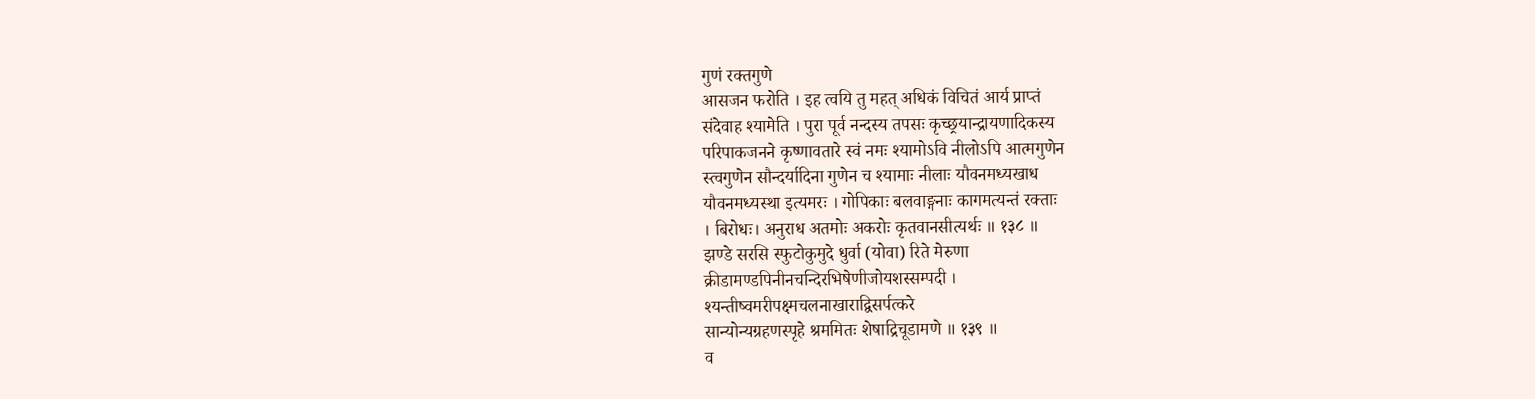गुणं रक्तगुणे
आसजन फरोति । इह त्वयि तु महत् अधिकं विचितं आर्य प्राप्तं
संदेवाह श्यामेति । पुरा पूर्व नन्दस्य तपसः कृच्छ्रयान्द्रायणादिकस्य
परिपाकजनने कृष्णावतारे स्वं नमः श्यामोऽवि नीलोऽपि आत्मगुणेन
स्त्वगुणेन सौन्दर्यादिना गुणेन च श्यामाः नीलाः यौवनमध्यखाध
यौवनमध्यस्था इत्यमरः । गोपिकाः बलवाङ्गनाः कागमत्यन्तं रक्ताः
। बिरोधः। अनुराध अतमोः अकरोः कृतवानसीत्यर्थः ॥ १३८ ॥
झण्डे सरसि स्फुटोकुमुदे धुर्वा (योवा) रिते मेरुणा
क्रीडामण्डपिनीनचन्दिरभिषेणीजोयशस्सम्पदी ।
श्यन्तीष्वमरीपक्ष्मचलनाखाराद्विसर्पत्करे
सान्योन्यग्रहणस्पृहे श्रममितः शेषाद्रिचूडामणे ॥ १३९ ॥
व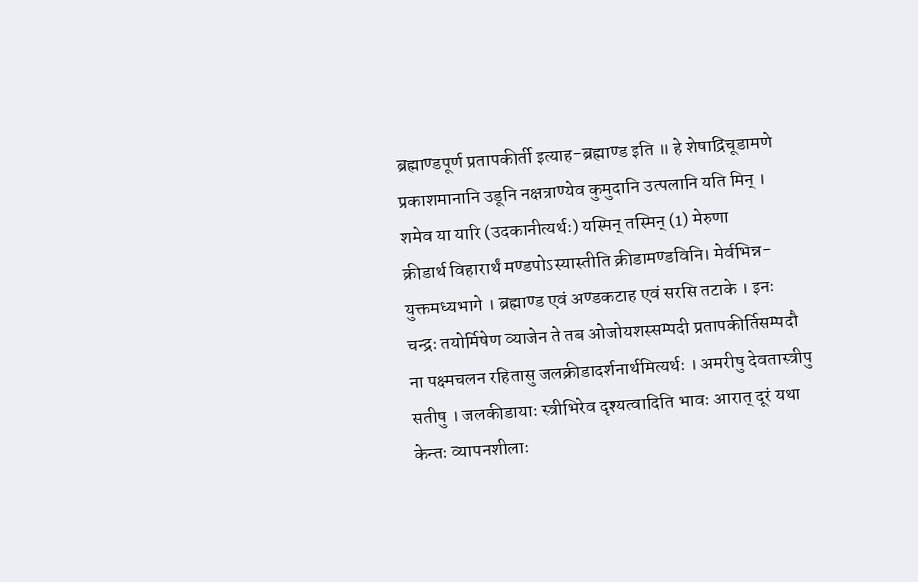ब्रह्माण्डपूर्ण प्रतापकीर्ती इत्याह-ब्रह्माण्ड इति ॥ हे शेषाद्रिचूडामणे
प्रकाशमानानि उडूनि नक्षत्राण्येव कुमुदानि उत्पलानि यति मिन् ।
शमेव या यारि (उदकानीत्यर्थः) यस्मिन् तस्मिन् (1) मेरुणा
क्रीडार्थ विहारार्थं मण्डपोऽस्यास्तीति क्रीडामण्डविनि। मेर्वभिन्न-
युक्तमध्यभागे । ब्रह्माण्ड एवं अण्डकटाह एवं सरसि तटाके । इनः
चन्द्रः तयोर्मिषेण व्याजेन ते तब ओजोयशस्सम्पदी प्रतापकीर्तिसम्पदौ
ना पक्ष्मचलन रहितासु जलक्रीडादर्शनार्थमित्यर्थः । अमरीषु देवतास्त्रीपु
सतीषु । जलकीडायाः स्त्रीभिरेव दृश्यत्वादिति भावः आरात् दूरं यथा
केन्तः व्यापनशीलाः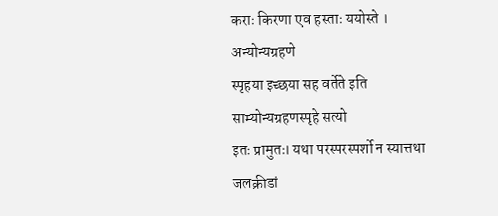कराः किरणा एव हस्ताः ययोस्ते । अन्योन्यग्रहणे
स्पृहया इच्छया सह वर्तेते इति साम्योन्यग्रहणस्पृहे सत्यो
इतः प्रामुतः। यथा परस्परस्पर्शो न स्यात्तथा जलक्रीडां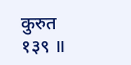कुरुत
१३९ ॥